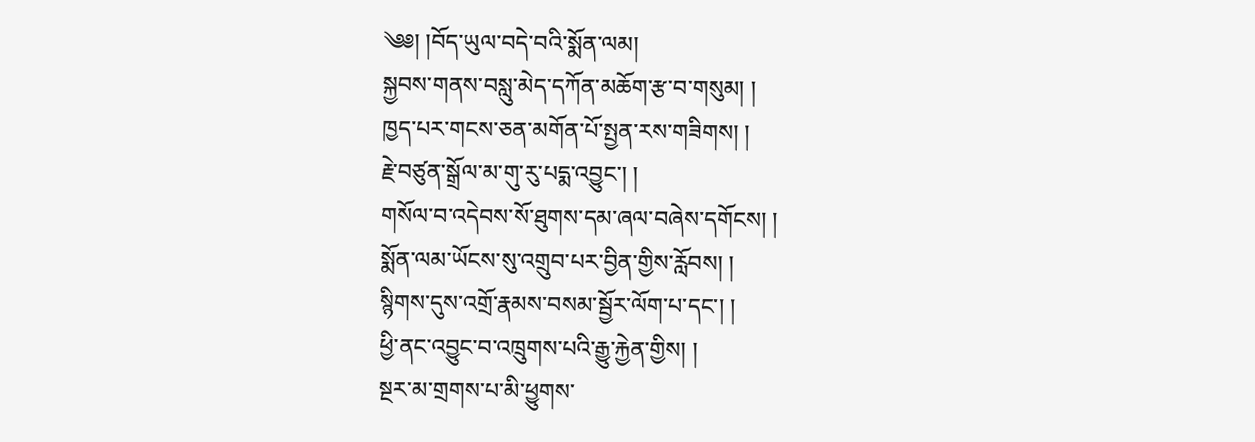༄༅། །བོད་ཡུལ་བདེ་བའི་སྨོན་ལམ།
སྐྱབས་གནས་བསླུ་མེད་དཀོན་མཆོག་རྩ་བ་གསུམ། །
ཁྱད་པར་གངས་ཅན་མགོན་པོ་སྤྱན་རས་གཟིགས། །
རྗེ་བཙུན་སྒྲོལ་མ་གུ་རུ་པདྨ་འབྱུང་། །
གསོལ་བ་འདེབས་སོ་ཐུགས་དམ་ཞལ་བཞེས་དགོངས། །
སྨོན་ལམ་ཡོངས་སུ་འགྲུབ་པར་བྱིན་གྱིས་རློབས། །
སྙིགས་དུས་འགྲོ་རྣམས་བསམ་སྦྱོར་ལོག་པ་དང་། །
ཕྱི་ནང་འབྱུང་བ་འཁྲུགས་པའི་རྒྱུ་རྐྱེན་གྱིས། །
སྔར་མ་གྲགས་པ་མི་ཕྱུགས་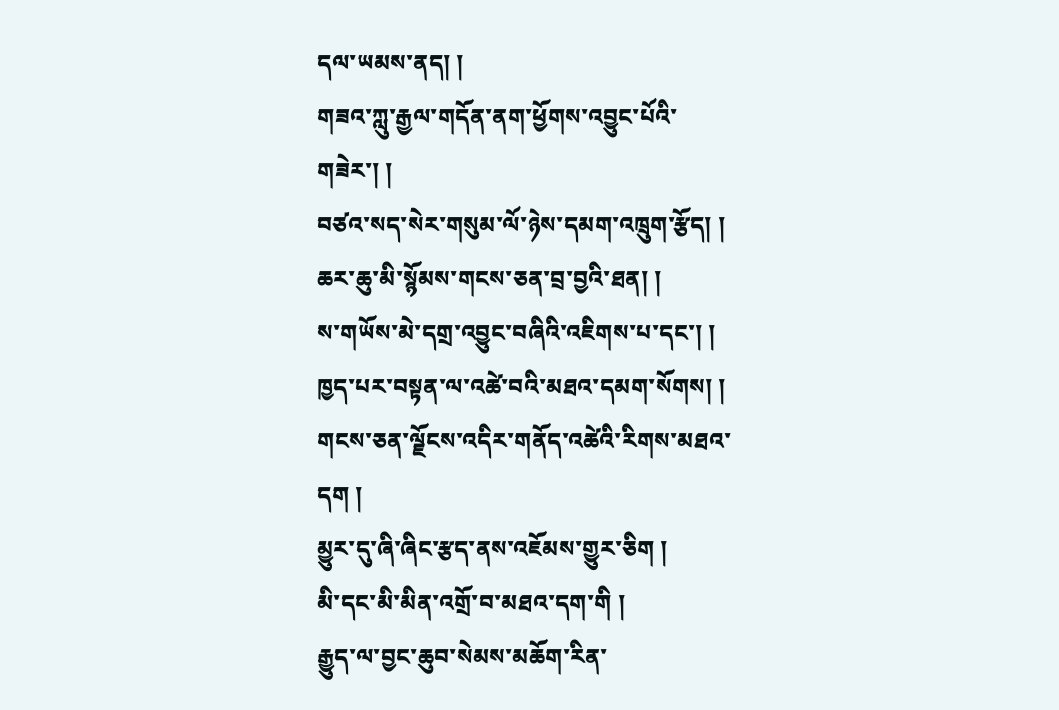དལ་ཡམས་ནད། །
གཟའ་ཀླུ་རྒྱལ་གདོན་ནག་ཕྱོགས་འབྱུང་པོའི་གཟེར་། །
བཙའ་སད་སེར་གསུམ་ལོ་ཉེས་དམག་འཁྲུག་རྩོད། །
ཆར་ཆུ་མི་སྙོམས་གངས་ཅན་བྲ་བྱའི་ཐན། །
ས་གཡོས་མེ་དགྲ་འབྱུང་བཞིའི་འཇིགས་པ་དང་། །
ཁྱད་པར་བསྟན་ལ་འཚེ་བའི་མཐའ་དམག་སོགས། །
གངས་ཅན་ལྗོངས་འདིར་གནོད་འཚེའི་རིགས་མཐའ་དག །
མྱུར་དུ་ཞི་ཞིང་རྩད་ནས་འཇོམས་གྱུར་ཅིག །
མི་དང་མི་མིན་འགྲོ་བ་མཐའ་དག་གི །
རྒྱུད་ལ་བྱང་ཆུབ་སེམས་མཆོག་རིན་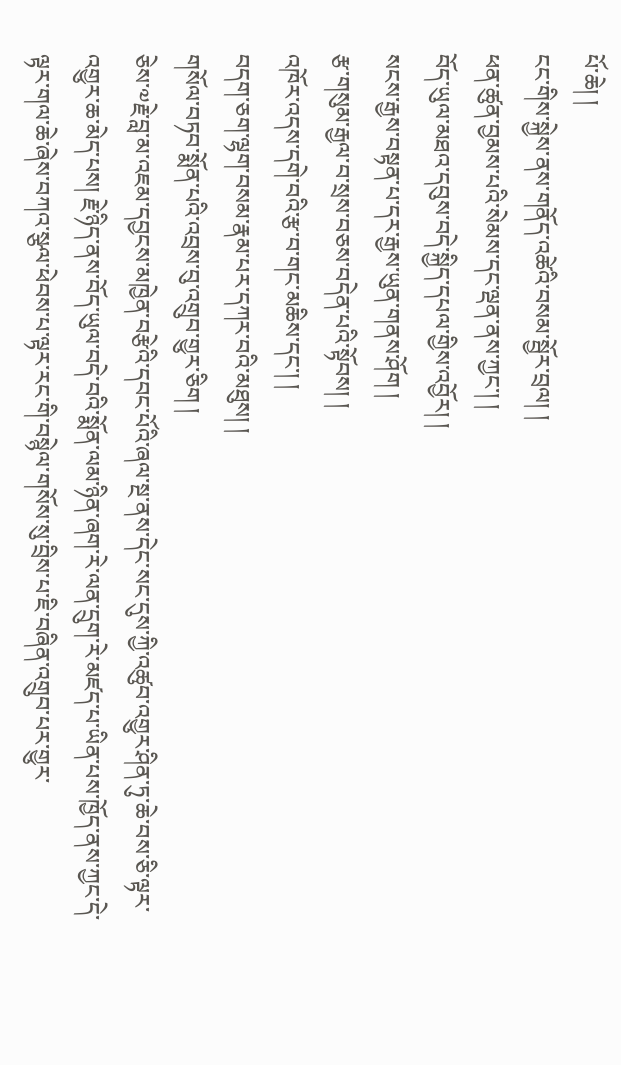པོ་ཆེ། །
ངང་གིས་སྐྱེས་ནས་གནོད་འཚེའི་བསམ་སྦྱོར་བྲལ། །
ཕན་ཚུན་བྱམས་པའི་སེམས་དང་ལྡན་ནས་ཀྱང་། །
བོད་ཡུལ་མཐའ་དབུས་བདེ་སྐྱིད་དཔལ་གྱིས་འབྱོར། །
སངས་རྒྱས་བསྟན་པ་དར་རྒྱས་ཡུན་གནས་ཤོག །
རྩ་གསུམ་རྒྱལ་བ་སྲས་བཅས་བདེན་པའི་སྟོབས། །
འཁོར་འདས་དགེ་བའི་རྩ་བ་གང་མཆིས་དང་། །
བདག་ཅག་ལྷག་བསམ་རྣམ་པར་དཀར་བའི་མཐུས། །
གསོལ་བཏབ་སྨོན་པའི་འབྲས་བུ་འགྲུབ་གྱུར་ཅིག །
ཅེས་༧རྗེ་བླ་མ་འཇམ་དབྱངས་མཁྱེན་བརྩེའི་དབང་པོའི་ཞལ་སྔ་ནས་དེང་སང་དུས་ཀྱི་འཚུབ་འགྱུར་ཤིན་ཏུ་ཆེ་བས་ཅི་ལྟར་འགྱུར་ཆ་མེད་པས། རྗེ་ཉིད་ནས་བོད་ཡུལ་བདེ་བའི་སྨོན་ལམ་ཉིན་ཞག་རེ་ལན་དྲུག་རེ་མཛད་པ་ཡིན་པས་ཁྱོད་ནས་ཀྱང་དེ་ལྟར་གལ་ཆེ་ཞེས་བཀའ་སྩལ་ཕེབས་པ་ལྟར་རང་གི་བསྙེལ་གསོས་སུ་བྲིས་པ་ཇི་བཞིན་འགྲུབ་པར་གྱུར་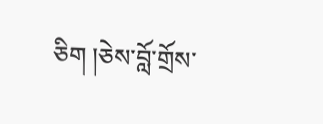ཅིག །ཅེས་བློ་གྲོས་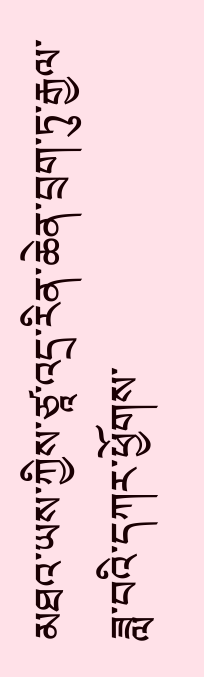མཐའ་ཡས་ཀྱིས་ཙཱ་འདྲ་རིན་ཆེན་བྲག་ཏུ་རྒྱལ་ཟླ་བའི་དཀར་ཕྱོགས་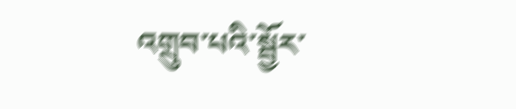འགྲུབ་པའི་སྦྱོར་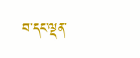བ་དང་ལྡན་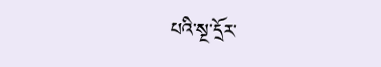པའི་སྔ་དྲོར་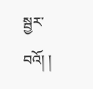སྦྱར་བའོ། །